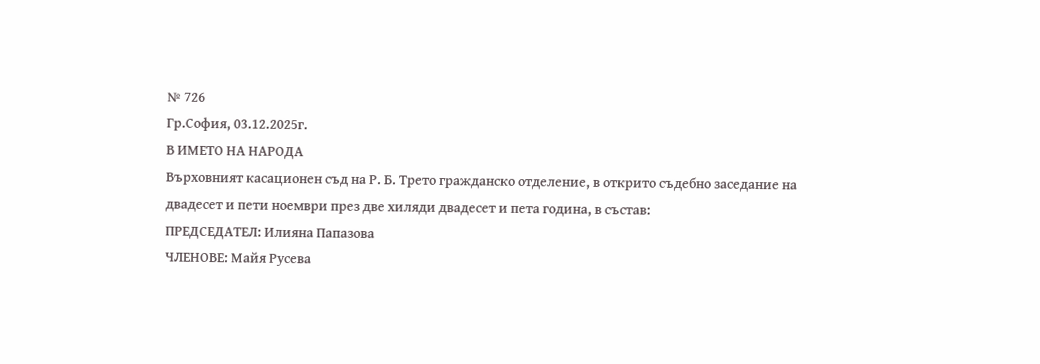№ 726
Гр.София, 03.12.2025г.
В ИМЕТО НА НАРОДА
Върховният касационен съд на Р. Б. Трето гражданско отделение, в открито съдебно заседание на двадесет и пети ноември през две хиляди двадесет и пета година, в състав:
ПРЕДСЕДАТЕЛ: Илияна Папазова
ЧЛЕНОВЕ: Майя Русева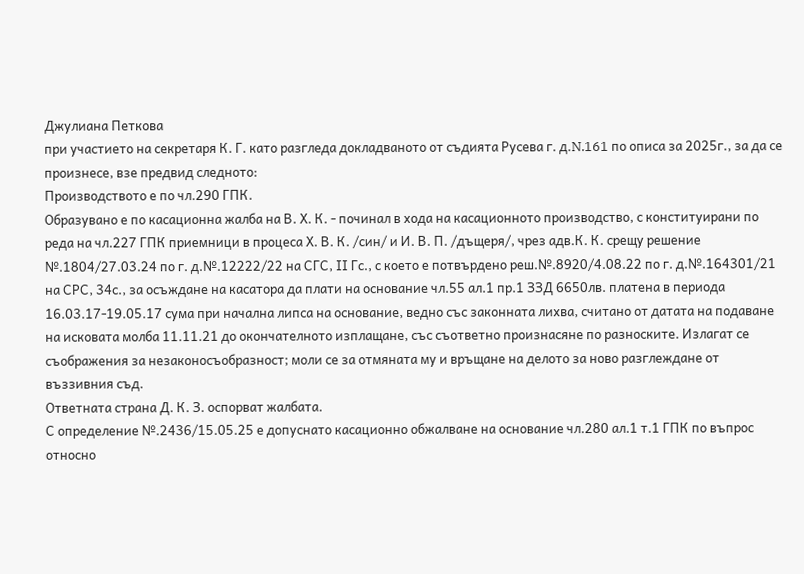Джулиана Петкова
при участието на секретаря К. Г. като разгледа докладваното от съдията Русева г. д.N.161 по описа за 2025г., за да се произнесе, взе предвид следното:
Производството е по чл.290 ГПК.
Образувано е по касационна жалба на В. Х. К. - починал в хода на касационното производство, с конституирани по реда на чл.227 ГПК приемници в процеса Х. В. К. /син/ и И. В. П. /дъщеря/, чрез адв.К. К. срещу решение №.1804/27.03.24 по г. д.№.12222/22 на СГС, ІІ Гс., с което е потвърдено реш.№.8920/4.08.22 по г. д.№.164301/21 на СРС, 34с., за осъждане на касатора да плати на основание чл.55 ал.1 пр.1 ЗЗД 6650лв. платена в периода 16.03.17-19.05.17 сума при начална липса на основание, ведно със законната лихва, считано от датата на подаване на исковата молба 11.11.21 до окончателното изплащане, със съответно произнасяне по разноските. Излагат се съображения за незаконосъобразност; моли се за отмяната му и връщане на делото за ново разглеждане от въззивния съд.
Ответната страна Д. К. З. оспорват жалбата.
С определение №.2436/15.05.25 е допуснато касационно обжалване на основание чл.280 ал.1 т.1 ГПК по въпрос относно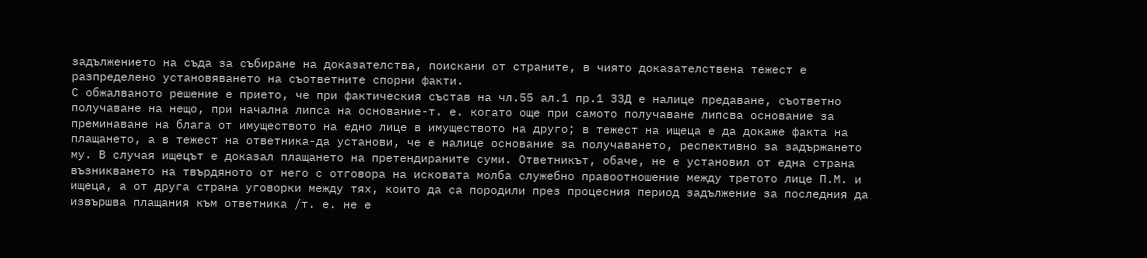задължението на съда за събиране на доказателства, поискани от страните, в чиято доказателствена тежест е разпределено установяването на съответните спорни факти.
С обжалваното решение е прието, че при фактическия състав на чл.55 ал.1 пр.1 ЗЗД е налице предаване, съответно получаване на нещо, при начална липса на основание-т. е. когато още при самото получаване липсва основание за преминаване на блага от имуществото на едно лице в имуществото на друго; в тежест на ищеца е да докаже факта на плащането, а в тежест на ответника-да установи, че е налице основание за получаването, респективно за задържането му. В случая ищецът е доказал плащането на претендираните суми. Ответникът, обаче, не е установил от една страна възникването на твърдяното от него с отговора на исковата молба служебно правоотношение между третото лице П.М. и ищеца, а от друга страна уговорки между тях, които да са породили през процесния период задължение за последния да извършва плащания към ответника /т. е. не е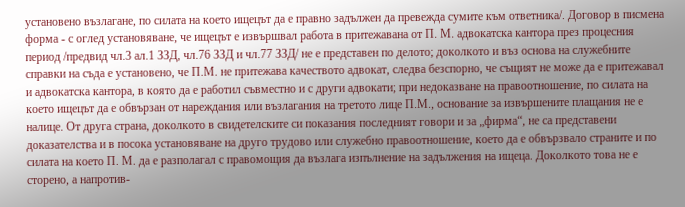установено възлагане, по силата на което ищецът да е правно задължен да превежда сумите към ответника/. Договор в писмена форма - с оглед установяване, че ищецът е извършвал работа в притежавана от П. М. адвокатска кантора през процесния период /предвид чл.3 ал.1 ЗЗД, чл.76 ЗЗД и чл.77 ЗЗД/ не е представен по делото; доколкото и въз основа на служебните справки на съда е установено, че П.М. не притежава качеството адвокат, следва безспорно, че същият не може да е притежавал и адвокатска кантора, в която да е работил съвместно и с други адвокати; при недоказване на правоотношение, по силата на което ищецът да е обвързан от нареждания или възлагания на третото лице П.М., основание за извършените плащания не е налице. От друга страна, доколкото в свидетелските си показания последният говори и за „фирма“, не са представени доказателства и в посока установяване на друго трудово или служебно правоотношение, което да е обвързвало страните и по силата на което П. М. да е разполагал с правомощия да възлага изпълнение на задължения на ищеца. Доколкото това не е сторено, а напротив-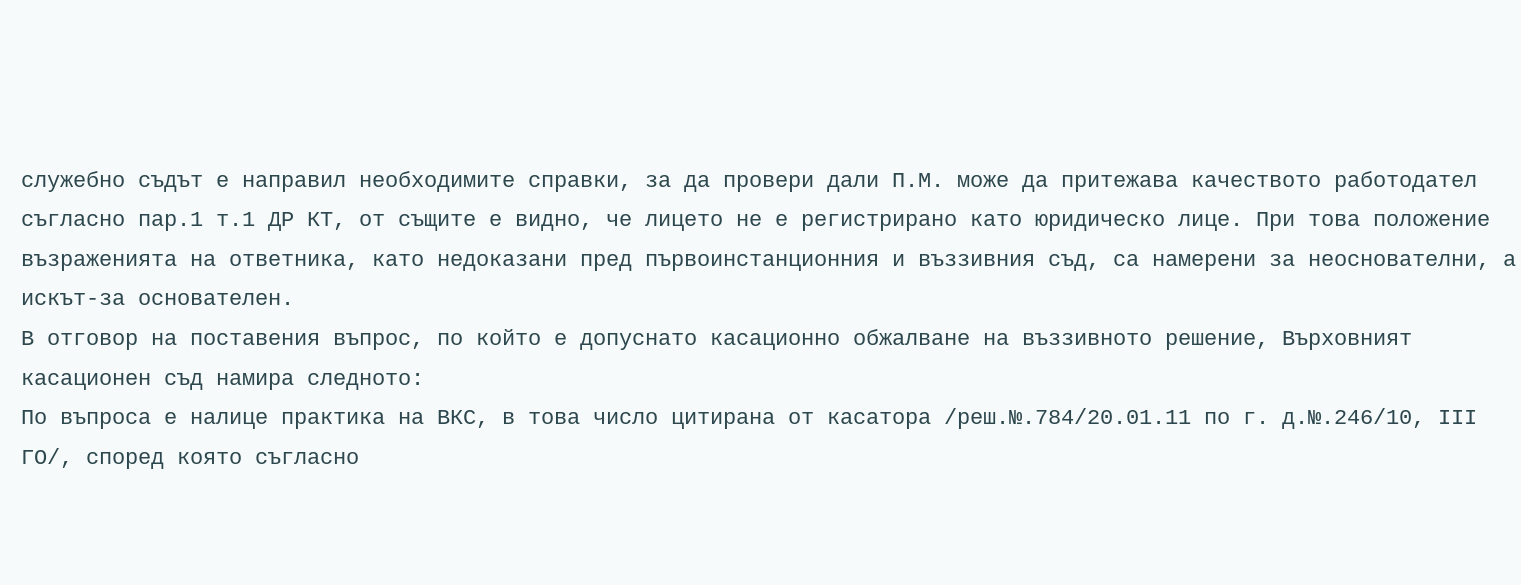служебно съдът е направил необходимите справки, за да провери дали П.М. може да притежава качеството работодател съгласно пар.1 т.1 ДР КТ, от същите е видно, че лицето не е регистрирано като юридическо лице. При това положение възраженията на ответника, като недоказани пред първоинстанционния и въззивния съд, са намерени за неоснователни, а искът-за основателен.
В отговор на поставения въпрос, по който е допуснато касационно обжалване на въззивното решение, Върховният касационен съд намира следното:
По въпроса е налице практика на ВКС, в това число цитирана от касатора /реш.№.784/20.01.11 по г. д.№.246/10, ІІІ ГО/, според която съгласно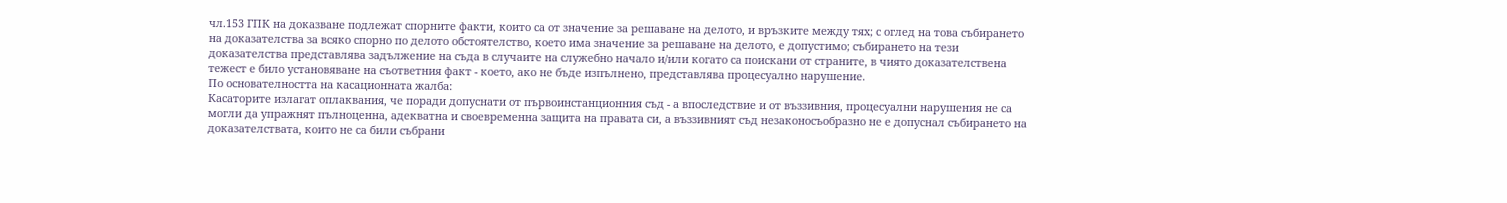чл.153 ГПК на доказване подлежат спорните факти, които са от значение за решаване на делото, и връзките между тях; с оглед на това събирането на доказателства за всяко спорно по делото обстоятелство, което има значение за решаване на делото, е допустимо; събирането на тези доказателства представлява задължение на съда в случаите на служебно начало и/или когато са поискани от страните, в чиято доказателствена тежест е било установяване на съответния факт - което, ако не бъде изпълнено, представлява процесуално нарушение.
По основателността на касационната жалба:
Касаторите излагат оплаквания, че поради допуснати от първоинстанционния съд - а впоследствие и от въззивния, процесуални нарушения не са могли да упражнят пълноценна, адекватна и своевременна защита на правата си, а въззивният съд незаконосъобразно не е допуснал събирането на доказателствата, които не са били събрани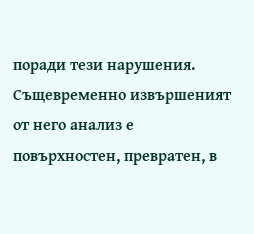поради тези нарушения. Същевременно извършеният от него анализ е повърхностен, превратен, в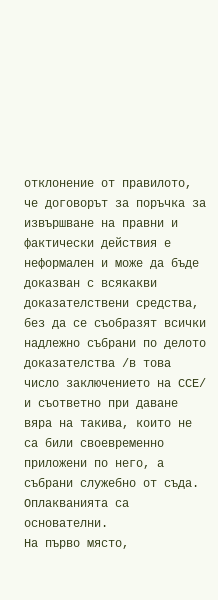отклонение от правилото, че договорът за поръчка за извършване на правни и фактически действия е неформален и може да бъде доказван с всякакви доказателствени средства, без да се съобразят всички надлежно събрани по делото доказателства /в това число заключението на ССЕ/ и съответно при даване вяра на такива, които не са били своевременно приложени по него, а събрани служебно от съда.
Оплакванията са основателни.
На първо място,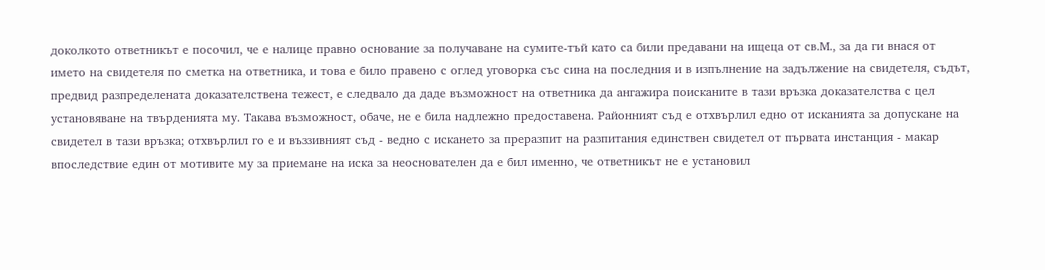доколкото ответникът е посочил, че е налице правно основание за получаване на сумите-тъй като са били предавани на ищеца от св.М., за да ги внася от името на свидетеля по сметка на ответника, и това е било правено с оглед уговорка със сина на последния и в изпълнение на задължение на свидетеля, съдът, предвид разпределената доказателствена тежест, е следвало да даде възможност на ответника да ангажира поисканите в тази връзка доказателства с цел установяване на твърденията му. Такава възможност, обаче, не е била надлежно предоставена. Районният съд е отхвърлил едно от исканията за допускане на свидетел в тази връзка; отхвърлил го е и въззивният съд - ведно с искането за преразпит на разпитания единствен свидетел от първата инстанция - макар впоследствие един от мотивите му за приемане на иска за неоснователен да е бил именно, че ответникът не е установил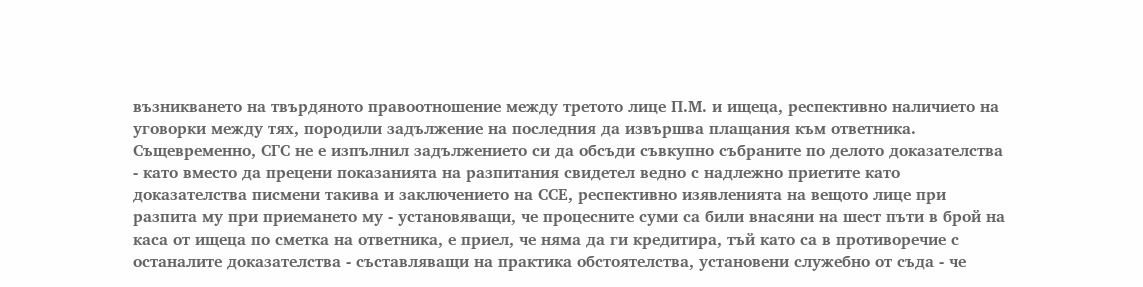възникването на твърдяното правоотношение между третото лице П.М. и ищеца, респективно наличието на уговорки между тях, породили задължение на последния да извършва плащания към ответника. Същевременно, СГС не е изпълнил задължението си да обсъди съвкупно събраните по делото доказателства - като вместо да прецени показанията на разпитания свидетел ведно с надлежно приетите като доказателства писмени такива и заключението на ССЕ, респективно изявленията на вещото лице при разпита му при приемането му - установяващи, че процесните суми са били внасяни на шест пъти в брой на каса от ищеца по сметка на ответника, е приел, че няма да ги кредитира, тъй като са в противоречие с останалите доказателства - съставляващи на практика обстоятелства, установени служебно от съда - че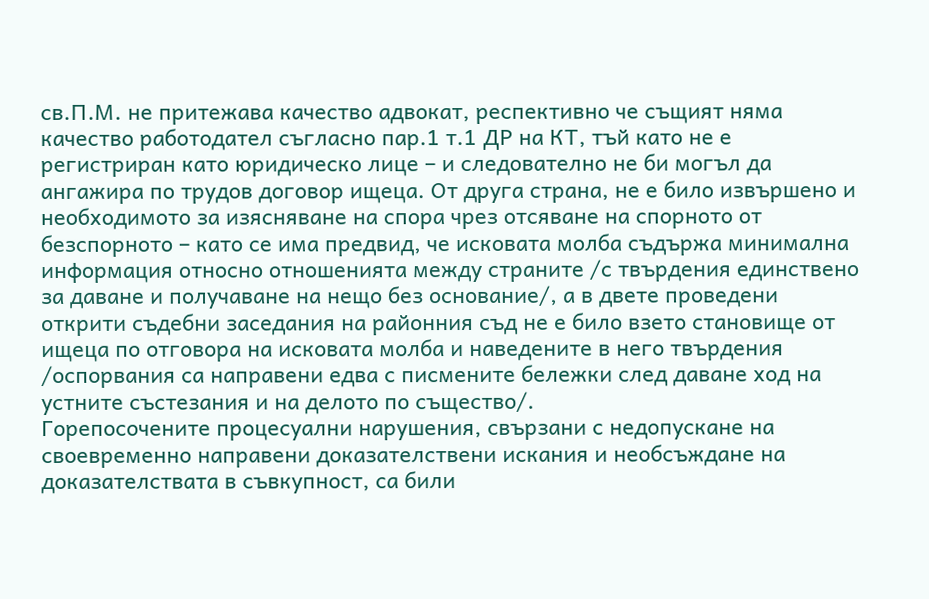св.П.М. не притежава качество адвокат, респективно че същият няма качество работодател съгласно пар.1 т.1 ДР на КТ, тъй като не е регистриран като юридическо лице – и следователно не би могъл да ангажира по трудов договор ищеца. От друга страна, не е било извършено и необходимото за изясняване на спора чрез отсяване на спорното от безспорното – като се има предвид, че исковата молба съдържа минимална информация относно отношенията между страните /с твърдения единствено за даване и получаване на нещо без основание/, а в двете проведени открити съдебни заседания на районния съд не е било взето становище от ищеца по отговора на исковата молба и наведените в него твърдения /оспорвания са направени едва с писмените бележки след даване ход на устните състезания и на делото по същество/.
Горепосочените процесуални нарушения, свързани с недопускане на своевременно направени доказателствени искания и необсъждане на доказателствата в съвкупност, са били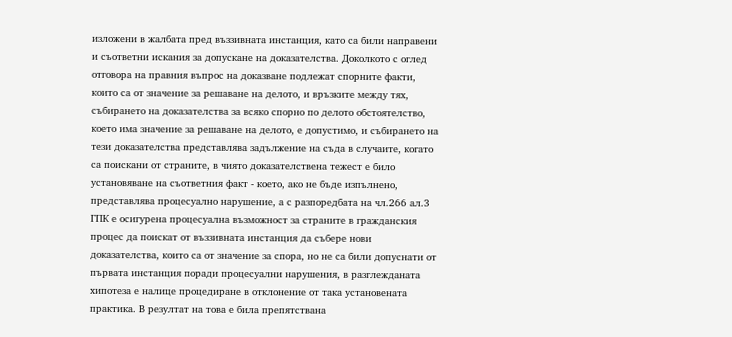изложени в жалбата пред въззивната инстанция, като са били направени и съответни искания за допускане на доказателства. Доколкото с оглед отговора на правния въпрос на доказване подлежат спорните факти, които са от значение за решаване на делото, и връзките между тях, събирането на доказателства за всяко спорно по делото обстоятелство, което има значение за решаване на делото, е допустимо, и събирането на тези доказателства представлява задължение на съда в случаите, когато са поискани от страните, в чиято доказателствена тежест е било установяване на съответния факт - което, ако не бъде изпълнено, представлява процесуално нарушение, а с разпоредбата на чл.266 ал.3 ГПК е осигурена процесуална възможност за страните в гражданския процес да поискат от въззивната инстанция да събере нови доказателства, които са от значение за спора, но не са били допуснати от първата инстанция поради процесуални нарушения, в разглежданата хипотеза е налице процедиране в отклонение от така установената практика. В резултат на това е била препятствана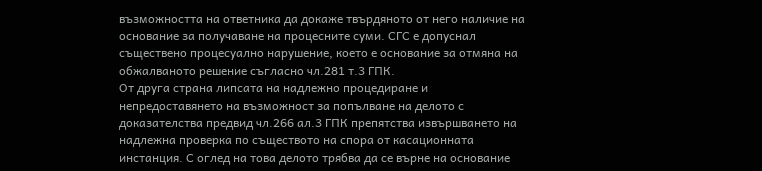възможността на ответника да докаже твърдяното от него наличие на основание за получаване на процесните суми. СГС е допуснал съществено процесуално нарушение, което е основание за отмяна на обжалваното решение съгласно чл.281 т.3 ГПК.
От друга страна липсата на надлежно процедиране и непредоставянето на възможност за попълване на делото с доказателства предвид чл.266 ал.3 ГПК препятства извършването на надлежна проверка по съществото на спора от касационната инстанция. С оглед на това делото трябва да се върне на основание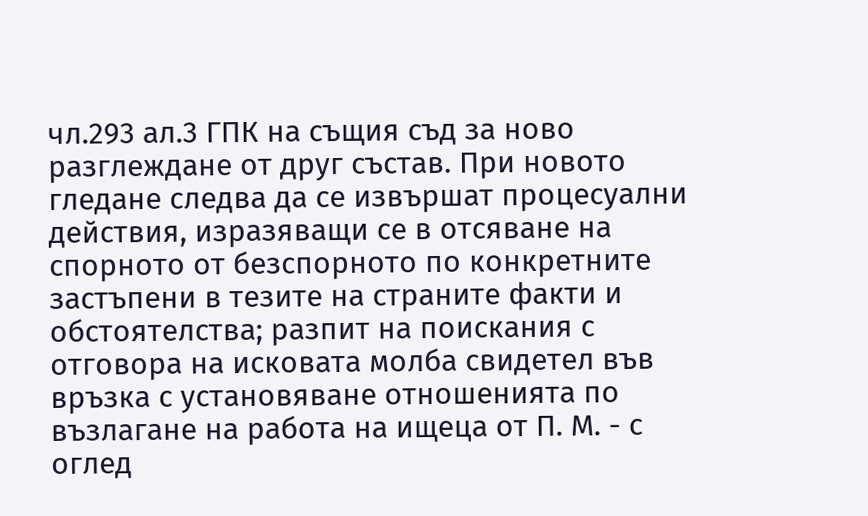чл.293 ал.3 ГПК на същия съд за ново разглеждане от друг състав. При новото гледане следва да се извършат процесуални действия, изразяващи се в отсяване на спорното от безспорното по конкретните застъпени в тезите на страните факти и обстоятелства; разпит на поискания с отговора на исковата молба свидетел във връзка с установяване отношенията по възлагане на работа на ищеца от П. М. - с оглед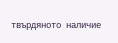твърдяното наличие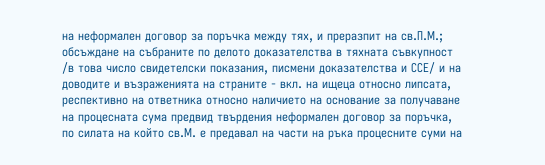на неформален договор за поръчка между тях, и преразпит на св.П.М.; обсъждане на събраните по делото доказателства в тяхната съвкупност /в това число свидетелски показания, писмени доказателства и ССЕ/ и на доводите и възраженията на страните - вкл. на ищеца относно липсата, респективно на ответника относно наличието на основание за получаване на процесната сума предвид твърдения неформален договор за поръчка, по силата на който св.М. е предавал на части на ръка процесните суми на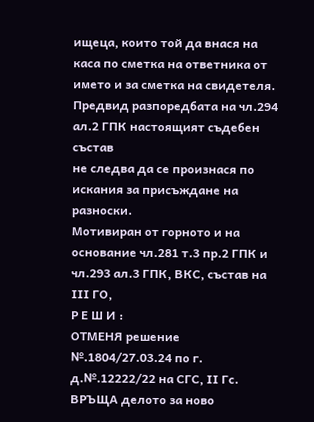ищеца, които той да внася на каса по сметка на ответника от името и за сметка на свидетеля.
Предвид разпоредбата на чл.294 ал.2 ГПК настоящият съдебен състав
не следва да се произнася по искания за присъждане на разноски.
Мотивиран от горното и на основание чл.281 т.3 пр.2 ГПК и чл.293 ал.3 ГПК, ВКС, състав на ІІІ ГО,
Р Е Ш И :
ОТМЕНЯ решение №.1804/27.03.24 по г. д.№.12222/22 на СГС, ІІ Гс.
ВРЪЩА делото за ново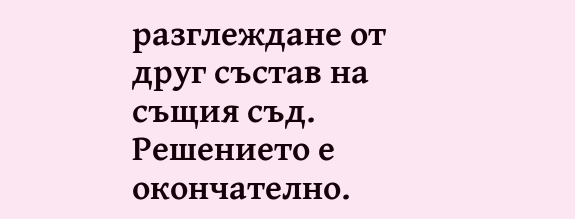разглеждане от друг състав на същия съд.
Решението е окончателно.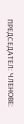ПРЕДСЕДАТЕЛ: ЧЛЕНОВЕ: